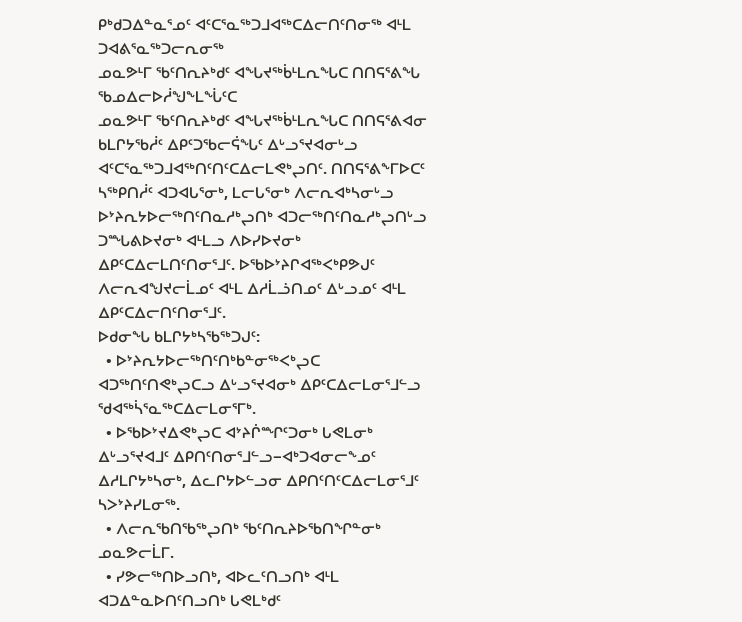ᑭᒃᑯᑐᐃᓐᓇᕐᓄᑦ ᐊᑦᑕᕐᓇᖅᑐᒧᐊᖅᑕᐃᓕᑎᑦᑎᓂᖅ ᐊᒻᒪ ᑐᐊᕕᕐᓇᖅᑐᓕᕆᓂᖅ
ᓄᓇᕗᒻᒥ ᖃᑦᑎᕆᔨᒃᑯᑦ ᐊᖓᔪᖅᑳᒻᒪᕆᖓᑕ ᑎᑎᕋᕐᕕᖓ
ᖃᓄᐃᓕᐅᓲᖑᖕᒪᖔᑦᑕ
ᓄᓇᕗᒻᒥ ᖃᑦᑎᕆᔨᒃᑯᑦ ᐊᖓᔪᖅᑳᒻᒪᕆᖓᑕ ᑎᑎᕋᕐᕕᐊᓂ ᑲᒪᒋᔭᖃᓲᑦ ᐃᑭᑦᑐᖃᓕᕌᖓᑦ ᐃᒡᓗᕐᔪᐊᓂᒡᓗ ᐊᑦᑕᕐᓇᖅᑐᒧᐊᖅᑎᑦᑎᑦᑕᐃᓕᒪᕙᒃᖢᑎᑦ. ᑎᑎᕋᕐᕕᖕᒥᐅᑕᑦ ᓴᖅᑭᑎᓲᑦ ᐊᑐᐊᒐᕐᓂᒃ, ᒪᓕᒐᕐᓂᒃ ᐱᓕᕆᐊᒃᓴᓂᒡᓗ ᐅᔾᔨᕆᔭᐅᓕᖅᑎᑦᑎᓇᓱᒃᖢᑎᒃ ᐊᑐᓕᖅᑎᑦᑎᓇᓱᒃᖢᑎᒡᓗ ᑐᙵᕕᐅᔪᓂᒃ ᐊᒻᒪᓗ ᐱᐅᓯᐅᔪᓂᒃ ᐃᑭᑦᑕᐃᓕᒪᑎᑦᑎᓂᕐᒧᑦ. ᐅᖃᐅᔾᔨᒋᐊᖅᐸᒃᑭᕗᒍᑦ ᐱᓕᕆᐊᖑᔪᓕᒫᓄᑦ ᐊᒻᒪ ᐃᓱᒫᓘᑎᓄᑦ ᐃᒡᓗᓄᑦ ᐊᒻᒪ ᐃᑭᑦᑕᐃᓕᑎᑦᑎᓂᕐᒧᑦ.
ᐅᑯᓂᖓ ᑲᒪᒋᔭᒃᓴᖃᖅᑐᒍᑦ:
  • ᐅᔾᔨᕆᔭᐅᓕᖅᑎᑦᑎᒃᑲᓐᓂᖅᐸᒃᖢᑕ ᐊᑐᖅᑎᑦᑎᕙᒃᖢᑕᓗ ᐃᒡᓗᕐᔪᐊᓂᒃ ᐃᑭᑦᑕᐃᓕᒪᓂᕐᒧᓪᓗ ᖁᐊᖅᓵᕐᓇᖅᑕᐃᓕᒪᓂᕐᒥᒃ.
  • ᐅᖃᐅᔾᔪᐃᕙᒃᖢᑕ ᐊᔾᔨᒌᙱᑦᑐᓂᒃ ᒐᕙᒪᓂᒃ ᐃᒡᓗᕐᔪᐊᒧᑦ ᐃᑭᑎᑦᑎᓂᕐᒧᓪᓗ−ᐊᒃᑐᐊᓂᓕᖕᓄᑦ ᐃᓱᒪᒋᔭᒃᓴᓂᒃ, ᐃᓚᒋᔭᐅᓪᓗᓂ ᐃᑭᑎᑦᑎᑦᑕᐃᓕᒪᓂᕐᒧᑦ ᓴᐳᔾᔨᓯᒪᓂᖅ.
  • ᐱᓕᕆᖃᑎᖃᖅᖢᑎᒃ ᖃᑦᑎᕆᔨᐅᖃᑎᖏᓐᓂᒃ ᓄᓇᕗᓕᒫᒥ.
  • ᓯᕗᓕᖅᑎᐅᓗᑎᒃ, ᐊᐅᓚᑦᑎᓗᑎᒃ ᐊᒻᒪ ᐊᑐᐃᓐᓇᐅᑎᑦᑎᓗᑎᒃ ᒐᕙᒪᒃᑯᑦ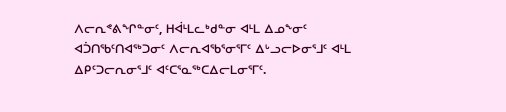ᐱᓕᕆᕝᕕᖏᓐᓂᑦ, ᕼᐋᒻᒪᓚᒃᑯᓐᓂ ᐊᒻᒪ ᐃᓄᖕᓂᑦ ᐊᑑᑎᖃᑦᑎᐊᖅᑐᓂᑦ ᐱᓕᕆᐊᖃᕐᓂᕐᒥᑦ ᐃᒡᓗᓕᐅᓂᕐᒧᑦ ᐊᒻᒪ ᐃᑭᑦᑐᓕᕆᓂᕐᒧᑦ ᐊᑦᑕᕐᓇᖅᑕᐃᓕᒪᓂᕐᒥᑦ.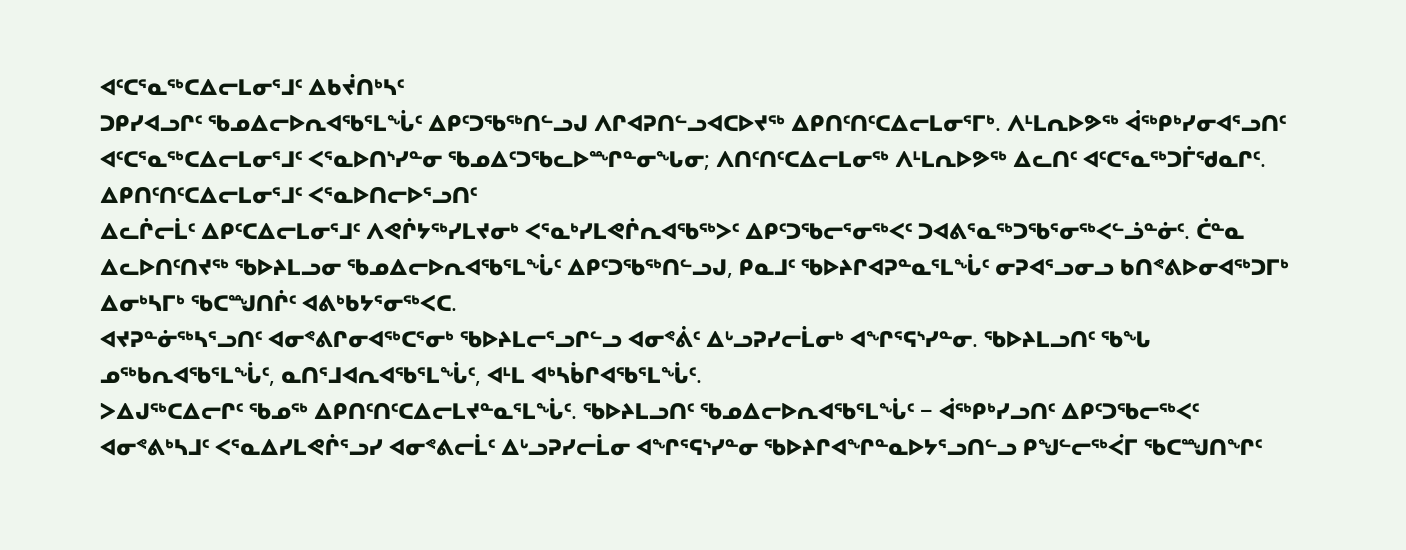ᐊᑦᑕᕐᓇᖅᑕᐃᓕᒪᓂᕐᒧᑦ ᐃᑲᔫᑎᒃᓴᑦ
ᑐᑭᓯᐊᓗᒋᑦ ᖃᓄᐃᓕᐅᕆᐊᖃᕐᒪᖔᑦ ᐃᑭᑦᑐᖃᖅᑎᓪᓗᒍ ᐱᒋᐊᕈᑎᓪᓗᐊᑕᐅᔪᖅ ᐃᑭᑎᑦᑎᑦᑕᐃᓕᒪᓂᕐᒥᒃ. ᐱᒻᒪᕆᐅᕗᖅ ᐋᖅᑭᒃᓯᓂᐊᕐᓗᑎᑦ ᐊᑦᑕᕐᓇᖅᑕᐃᓕᒪᓂᕐᒧᑦ ᐸᕐᓇᐅᑎᔅᓯᓐᓂ ᖃᓄᐃᑦᑐᖃᓚᐅᙱᓐᓂᖓᓂ; ᐱᑎᑦᑎᑦᑕᐃᓕᒪᓂᖅ ᐱᒻᒪᕆᐅᕗᖅ ᐃᓚᑎᑦ ᐊᑦᑕᕐᓇᖅᑐᒦᖁᓇᒋᑦ.
ᐃᑭᑎᑦᑎᑦᑕᐃᓕᒪᓂᕐᒧᑦ ᐸᕐᓇᐅᑎᓕᐅᕐᓗᑎᑦ
ᐃᓚᒌᓕᒫᑦ ᐃᑭᑦᑕᐃᓕᒪᓂᕐᒧᑦ ᐱᕙᒌᔭᖅᓯᒪᔪᓂᒃ ᐸᕐᓇᒃᓯᒪᕙᒌᕆᐊᖃᖅᐳᑦ ᐃᑭᑦᑐᖃᓕᕐᓂᖅᐸᑦ ᑐᐊᕕᕐᓇᖅᑐᖃᕐᓂᖅᐸᓪᓘᓐᓃᑦ. ᑖᓐᓇ ᐃᓚᐅᑎᑦᑎᔪᖅ ᖃᐅᔨᒪᓗᓂ ᖃᓄᐃᓕᐅᕆᐊᖃᕐᒪᖔᑦ ᐃᑭᑦᑐᖃᖅᑎᓪᓗᒍ, ᑭᓇᒧᑦ ᖃᐅᔨᒋᐊᕈᓐᓇᕐᒪᖔᑦ ᓂᕈᐊᕐᓗᓂᓗ ᑲᑎᕝᕕᐅᓂᐊᖅᑐᒥᒃ ᐃᓂᒃᓴᒥᒃ ᖃᑕᙳᑎᒌᑦ ᐊᕕᒃᑲᔭᕐᓂᖅᐸᑕ.
ᐊᔪᕈᓐᓃᖅᓴᕐᓗᑎᑦ ᐊᓂᕝᕕᒋᓂᐊᖅᑕᕐᓂᒃ ᖃᐅᔨᒪᓕᕐᓗᒋᓪᓗ ᐊᓂᕝᕖᑦ ᐃᒡᓗᕈᓯᓕᒫᓂᒃ ᐊᖏᕐᕋᔅᓯᓐᓂ. ᖃᐅᔨᒪᓗᑎᑦ ᖃᖓ ᓄᖅᑲᕆᐊᖃᕐᒪᖔᑦ, ᓇᑎᕐᒧᐊᕆᐊᖃᕐᒪᖔᑦ, ᐊᒻᒪ ᐊᒃᓴᑳᒋᐊᖃᕐᒪᖔᑦ.
ᐳᐃᒍᖅᑕᐃᓕᒋᑦ ᖃᓄᖅ ᐃᑭᑎᑦᑎᑦᑕᐃᓕᒪᔪᓐᓇᕐᒪᖔᑦ. ᖃᐅᔨᒪᓗᑎᑦ ᖃᓄᐃᓕᐅᕆᐊᖃᕐᒪᖔᑦ − ᐋᖅᑭᒃᓯᓗᑎᑦ ᐃᑭᑦᑐᖃᓕᖅᐸᑦ ᐊᓂᕝᕕᒃᓴᒧᑦ ᐸᕐᓇᐃᓯᒪᕙᒌᕐᓗᓯ ᐊᓂᕝᕕᓕᒫᑦ ᐃᒡᓗᕈᓯᓕᒫᓂ ᐊᖏᕐᕋᔅᓯᓐᓂ ᖃᐅᔨᒋᐊᖏᓐᓇᐅᔭᕐᓗᑎᓪᓗ ᑭᖑᓪᓕᖅᐹᒥ ᖃᑕᙳᑎᖏᑦ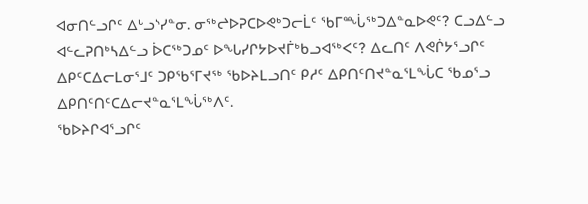ᐊᓂᑎᓪᓗᒋᑦ ᐃᒡᓗᔅᓯᓐᓂ. ᓂᖅᖠᐅᕈᑕᐅᕙᒃᑐᓕᒫᑦ ᖃᒥᙶᖅᑐᐃᓐᓇᐅᕙᑦ? ᑕᓗᐃᓪᓗ ᐊᓪᓚᕈᑎᒃᓴᐃᓪᓗ ᐆᑕᖅᑐᓄᑦ ᐅᖓᓯᒋᔭᐅᔪᒦᒃᑲᓗᐊᖅᐸᑦ? ᐃᓚᑎᑦ ᐱᕙᒌᔭᕐᓗᒋᑦ ᐃᑭᑦᑕᐃᓕᒪᓂᕐᒧᑦ ᑐᑭᖃᕐᒥᔪᖅ ᖃᐅᔨᒪᓗᑎᑦ ᑭᓱᑦ ᐃᑭᑎᑦᑎᔪᓐᓇᕐᒪᖔᑕ ᖃᓄᕐᓗ ᐃᑭᑎᑦᑎᑦᑕᐃᓕᔪᓐᓇᕐᒪᖔᖅᐱᑦ.
ᖃᐅᔨᒋᐊᕐᓗᒋᑦ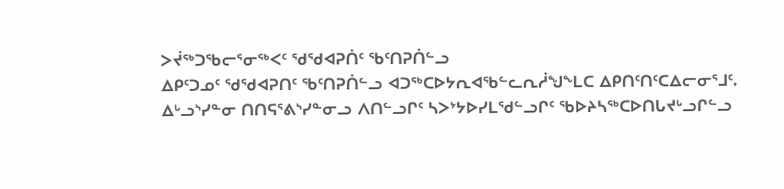ᐳᔫᖅᑐᖃᓕᕐᓂᖅᐸᑦ ᖁᖁᐊᕈᑏᑦ ᖃᑦᑎᕈᑏᓪᓗ
ᐃᑭᑦᑐᓄᑦ ᖁᖁᐊᕈᑎᑦ ᖃᑦᑎᕈᑏᓪᓗ ᐊᑐᖅᑕᐅᔭᕆᐊᖃᓪᓚᕆᓲᖑᖕᒪᑕ ᐃᑭᑎᑦᑎᑦᑕᐃᓕᓂᕐᒧᑦ. ᐃᒡᓗᔅᓯᓐᓂ ᑎᑎᕋᕐᕕᔅᓯᓐᓂᓗ ᐱᑎᓪᓗᒋᑦ ᓴᐳᔾᔭᐅᓯᒪᖁᓪᓗᒋᑦ ᖃᐅᔨᓴᖅᑕᐅᑎᒐᔪᒡᓗᒋᓪᓗ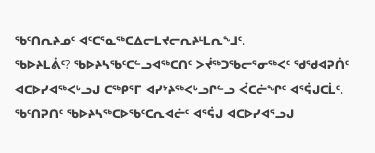ᖃᑦᑎᕆᔨᓄᑦ ᐊᑦᑕᕐᓇᖅᑕᐃᓕᒪᔪᓕᕆᔨᒻᒪᕆᖕᒧᑦ.
ᖃᐅᔨᒪᕖᑦ? ᖃᐅᔨᓴᖃᑦᑕᓪᓗᐊᖅᑕᑎᑦ ᐳᔫᖅᑐᖃᓕᕐᓂᖅᐸᑦ ᖁᖁᐊᕈᑏᑦ ᐊᑕᐅᓯᐊᖅᐸᒡᓗᒍ ᑕᖅᑭᕐᒥ ᐊᓯᔾᔨᖅᐸᒡᓗᒋᓪᓗ ᐹᑕᓖᖏᑦ ᐊᕐᕌᒍᑕᒫᑦ. ᖃᑦᑎᕈᑎᑦ ᖃᐅᔨᓴᖅᑕᐅᖃᑦᑕᕆᐊᓖᑦ ᐊᕐᕌᒍ ᐊᑕᐅᓯᐊᕐᓗᒍ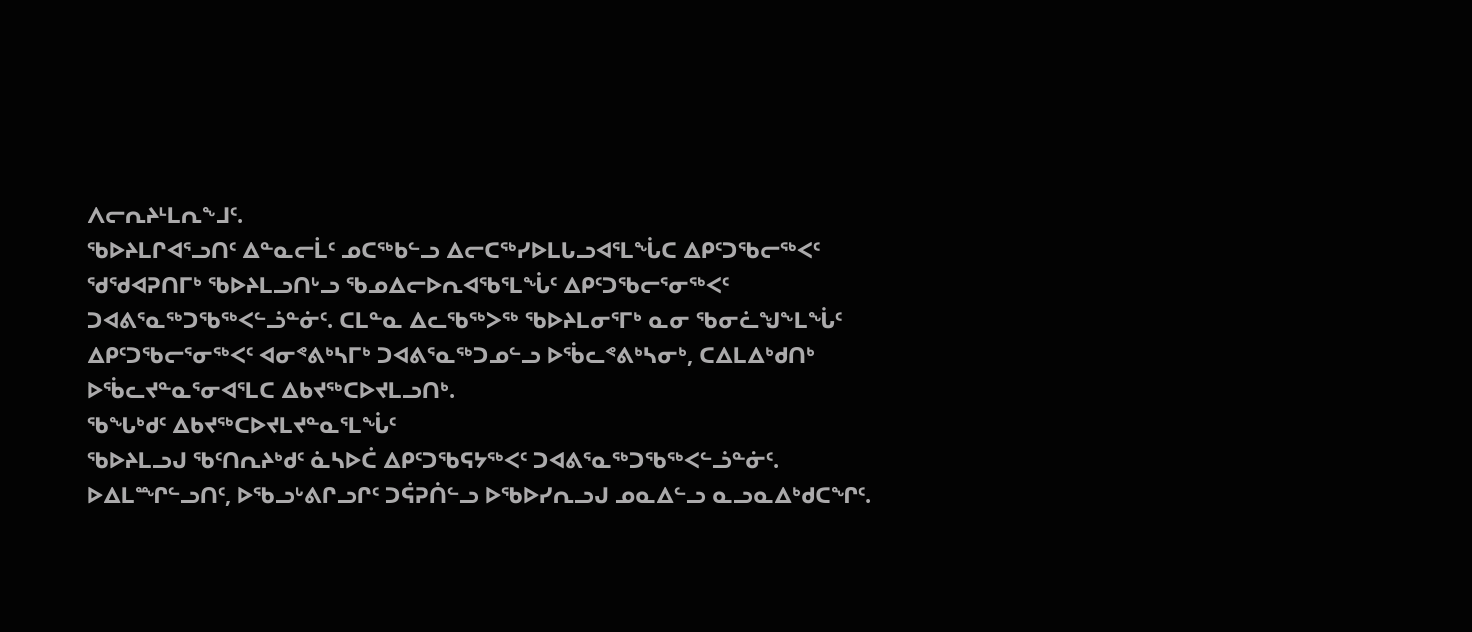ᐱᓕᕆᔨᒻᒪᕆᖕᒧᑦ.
ᖃᐅᔨᒪᒋᐊᕐᓗᑎᑦ ᐃᓐᓇᓕᒫᑦ ᓄᑕᖅᑲᓪᓗ ᐃᓕᑕᖅᓯᐅᒪᒐᓗᐊᕐᒪᖔᑕ ᐃᑭᑦᑐᖃᓕᖅᐸᑦ ᖁᖁᐊᕈᑎᒥᒃ ᖃᐅᔨᒪᓗᑎᒡᓗ ᖃᓄᐃᓕᐅᕆᐊᖃᕐᒪᖔᑦ ᐃᑭᑦᑐᖃᓕᕐᓂᖅᐸᑦ ᑐᐊᕕᕐᓇᖅᑐᖃᖅᐸᓪᓘᓐᓃᑦ. ᑕᒪᓐᓇ ᐃᓚᖃᖅᐳᖅ ᖃᐅᔨᒪᓂᕐᒥᒃ ᓇᓂ ᖃᓂᓛᖑᖕᒪᖔᑦ ᐃᑭᑦᑐᖃᓕᕐᓂᖅᐸᑦ ᐊᓂᕝᕕᒃᓴᒥᒃ ᑐᐊᕕᕐᓇᖅᑐᓄᓪᓗ ᐅᖄᓚᕝᕕᒃᓴᓂᒃ, ᑕᐃᒪᐃᒃᑯᑎᒃ ᐅᖄᓚᔪᓐᓇᕐᓂᐊᕐᒪᑕ ᐃᑲᔪᖅᑕᐅᔪᒪᓗᑎᒃ.
ᖃᖓᒃᑯᑦ ᐃᑲᔪᖅᑕᐅᔪᒪᔪᓐᓇᕐᒪᖔᑦ
ᖃᐅᔨᒪᓗᒍ ᖃᑦᑎᕆᔨᒃᑯᑦ ᓈᓴᐅᑖ ᐃᑭᑦᑐᖃᕋᔭᖅᐸᑦ ᑐᐊᕕᕐᓇᖅᑐᖃᖅᐸᓪᓘᓐᓃᑦ. ᐅᐃᒪᙱᓪᓗᑎᑦ, ᐅᖃᓗᒡᕕᒋᓗᒋᑦ ᑐᕌᕈᑏᓪᓗ ᐅᖃᐅᓯᕆᓗᒍ ᓄᓇᐃᓪᓗ ᓇᓗᓇᐃᒃᑯᑕᖏᑦ.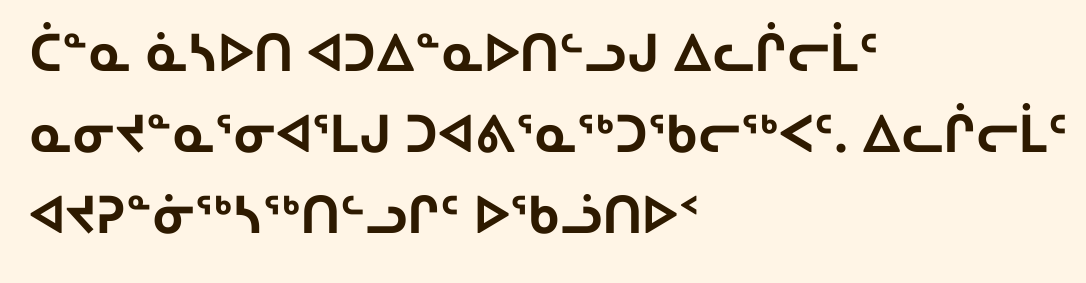ᑖᓐᓇ ᓈᓴᐅᑎ ᐊᑐᐃᓐᓇᐅᑎᓪᓗᒍ ᐃᓚᒌᓕᒫᑦ ᓇᓂᔪᓐᓇᕐᓂᐊᕐᒪᒍ ᑐᐊᕕᕐᓇᖅᑐᖃᓕᖅᐸᑦ. ᐃᓚᒌᓕᒫᑦ ᐊᔪᕈᓐᓃᖅᓴᖅᑎᓪᓗᒋᑦ ᐅᖃᓘᑎᐅᑉ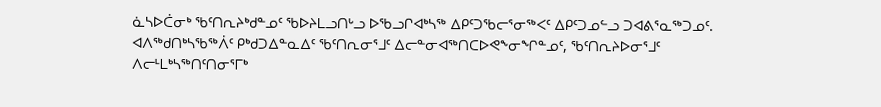ᓈᓴᐅᑖᓂᒃ ᖃᑦᑎᕆᔨᒃᑯᓐᓄᑦ ᖃᐅᔨᒪᓗᑎᒡᓗ ᐅᖃᓗᒋᐊᒃᓴᖅ ᐃᑭᑦᑐᖃᓕᕐᓂᖅᐸᑦ ᐃᑭᑦᑐᓄᓪᓗ ᑐᐊᕕᕐᓇᖅᑐᓄᑦ.
ᐊᐱᖅᑯᑎᒃᓴᖃᖅᐲᑦ ᑭᒃᑯᑐᐃᓐᓇᐃᑦ ᖃᑦᑎᕆᓂᕐᒧᑦ ᐃᓕᓐᓂᐊᖅᑎᑕᐅᕙᖕᓂᖏᓐᓄᑦ, ᖃᑦᑎᕆᔨᐅᓂᕐᒧᑦ ᐱᓕᒻᒪᒃᓴᖅᑎᑦᑎᓂᕐᒥᒃ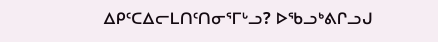ᐃᑭᑦᑕᐃᓕᒪᑎᑦᑎᓂᕐᒥᒡᓗ? ᐅᖃᓗᒃᕕᒋᓗᒍ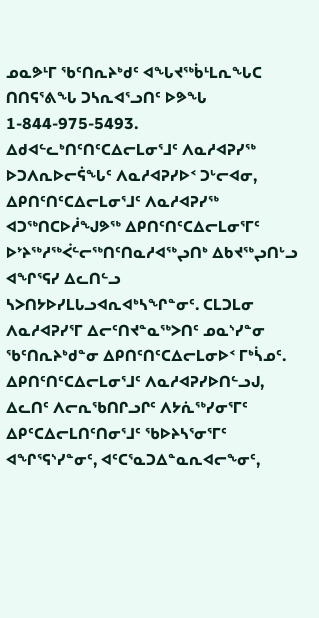ᓄᓇᕗᒻᒥ ᖃᑦᑎᕆᔨᒃᑯᑦ ᐊᖓᔪᖅᑳᒻᒪᕆᖓᑕ ᑎᑎᕋᕐᕕᖓ ᑐᓴᕆᐊᕐᓗᑎᑦ ᐅᕗᖓ 1-844-975-5493.
ᐃᑯᐊᓪᓚᒃᑎᑦᑎᑦᑕᐃᓕᒪᓂᕐᒧᑦ ᐱᓇᓱᐊᕈᓯᖅ
ᐅᑐᐱᕆᐅᓕᕌᖓᑦ ᐱᓇᓱᐊᕈᓯᐅᑉ ᑐᒡᓕᐊᓂ, ᐃᑭᑎᑦᑎᑦᑕᐃᓕᒪᓂᕐᒧᑦ ᐱᓇᓱᐊᕈᓯᖅ ᐊᑐᖅᑎᑕᐅᓲᖑᕗᖅ ᐃᑭᑎᑦᑎᑦᑕᐃᓕᒪᓂᕐᒥᑦ ᐅᔾᔨᖅᓱᖅᐹᓪᓕᖅᑎᑦᑎᓇᓱᐊᖅᖢᑎᒃ ᐃᑲᔪᖅᖢᑎᒡᓗ ᐊᖏᕐᕋᓯ ᐃᓚᑎᓪᓗ ᓴᐳᑎᔭᐅᓯᒪᒐᓗᐊᕆᐊᒃᓴᖏᓐᓂᑦ. ᑕᒪᑐᒪᓂ ᐱᓇᓱᐊᕈᓯᕐᒥ ᐃᓕᑦᑎᔪᓐᓇᖅᐳᑎᑦ ᓄᓇᔅᓯᓐᓂ ᖃᑦᑎᕆᔨᒃᑯᓐᓂ ᐃᑭᑎᑦᑎᑦᑕᐃᓕᒪᓂᐅᑉ ᒥᒃᓵᓄᑦ.
ᐃᑭᑎᑦᑎᑦᑕᐃᓕᒪᓂᕐᒧᑦ ᐱᓇᓱᐊᕈᓯᐅᑎᓪᓗᒍ, ᐃᓚᑎᑦ ᐱᓕᕆᖃᑎᒋᓗᒋᑦ ᐱᔭᕇᖅᓯᓂᕐᒥᑦ ᐃᑭᑦᑕᐃᓕᒪᑎᑦᑎᓂᕐᒧᑦ ᖃᐅᔨᓴᕐᓂᕐᒥᑦ ᐊᖏᕐᕋᔅᓯᓐᓂᑦ, ᐊᑦᑕᕐᓇᑐᐃᓐᓇᕆᐊᓕᖕᓂᑦ,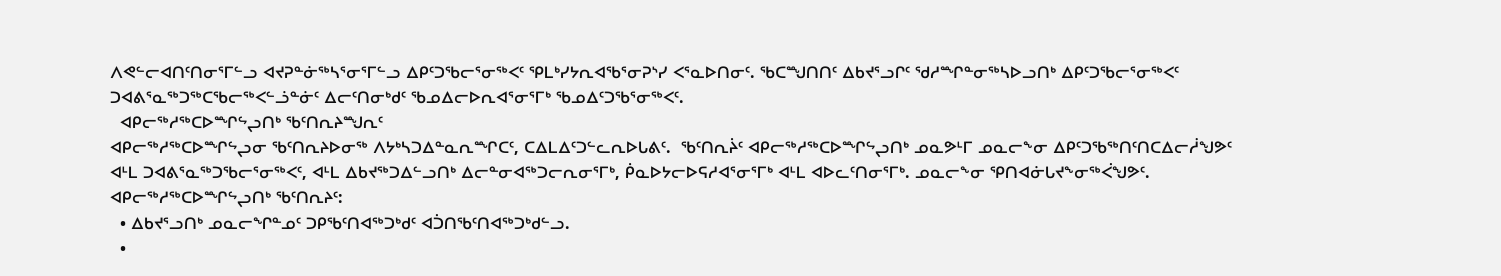ᐱᕙᓪᓕᐊᑎᑦᑎᓂᕐᒥᓪᓗ ᐊᔪᕈᓐᓃᖅᓴᕐᓂᕐᒥᓪᓗ ᐃᑭᑦᑐᖃᓕᕐᓂᖅᐸᑦ ᕿᒪᒃᓯᔭᕆᐊᖃᕐᓂᕈᔅᓯ ᐸᕐᓇᐅᑎᓂᑦ. ᖃᑕᙳᑎᑎᑦ ᐃᑲᔪᕐᓗᒋᑦ ᖁᓱᙱᓐᓂᖅᓴᐅᓗᑎᒃ ᐃᑭᑦᑐᖃᓕᕐᓂᖅᐸᑦ ᑐᐊᕕᕐᓇᖅᑐᖅᑕᖃᓕᖅᐸᓪᓘᓐᓃᑦ ᐃᓕᑦᑎᓂᒃᑯᑦ ᖃᓄᐃᓕᐅᕆᐊᕐᓂᕐᒥᒃ ᖃᓄᐃᑦᑐᖃᕐᓂᖅᐸᑦ.
  ᐊᑭᓕᖅᓱᖅᑕᐅᙱᖦᖢᑎᒃ ᖃᑦᑎᕆᔨᙳᕆᑦ
ᐊᑭᓕᖅᓱᖅᑕᐅᙱᖦᖢᓂ ᖃᑦᑎᕆᔨᐅᓂᖅ ᐱᔭᒃᓴᑐᐃᓐᓇᕆᙱᑕᑦ, ᑕᐃᒪᐃᑦᑐᓪᓚᕆᐅᒐᕕᑦ.  ᖃᑦᑎᕆᔩᑦ ᐊᑭᓕᖅᓱᖅᑕᐅᙱᖦᖢᑎᒃ ᓄᓇᕗᒻᒥ ᓄᓇᓕᖕᓂ ᐃᑭᑦᑐᖃᖅᑎᑦᑎᑕᐃᓕᓲᖑᕗᑦ ᐊᒻᒪ ᑐᐊᕕᕐᓇᖅᑐᖃᓕᕐᓂᖅᐸᑦ, ᐊᒻᒪ ᐃᑲᔪᖅᑐᐃᓪᓗᑎᒃ ᐃᓕᓐᓂᐊᖅᑐᓕᕆᓂᕐᒥᒃ, ᑮᓇᐅᔭᓕᐅᕋᓱᐊᕐᓂᕐᒥᒃ ᐊᒻᒪ ᐊᐅᓚᑦᑎᓂᕐᒥᒃ. ᓄᓇᓕᖕᓂ ᕿᑎᐊᓃᒐᔪᖕᓂᖅᐹᖑᕗᑦ.
ᐊᑭᓕᖅᓱᖅᑕᐅᙱᖦᖢᑎᒃ ᖃᑦᑎᕆᔨᑦ:
  • ᐃᑲᔪᕐᓗᑎᒃ ᓄᓇᓕᖏᓐᓄᑦ ᑐᑭᖃᑦᑎᐊᖅᑐᒃᑯᑦ ᐊᑑᑎᖃᑦᑎᐊᖅᑐᒃᑯᓪᓗ.
  •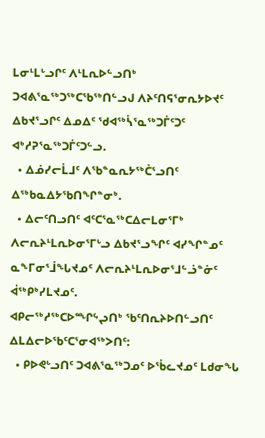ᒪᓂᒻᒪᒡᓗᒋᑦ ᐱᒻᒪᕆᐅᓪᓗᑎᒃ ᑐᐊᕕᕐᓇᖅᑐᖅᑕᖃᖅᑎᓪᓗᒍ ᐱᔨᑦᑎᕋᕐᓂᕆᔭᐅᔪᑦ ᐃᑲᔪᕐᓗᒋᑦ ᐃᓄᐃᑦ ᖁᐊᖅᓵᕐᓇᖅᑐᒦᑦᑐᑦ ᐊᒃᓱᕈᕐᓇᖅᑐᒦᑦᑐᓪᓗ.
  • ᐃᓅᓯᓕᒫᒧᑦ ᐱᖃᓐᓇᕆᔭᖅᑖᕐᓗᑎᑦ ᐃᖅᑲᓇᐃᔭᖃᑎᖏᓐᓂᒃ.
  • ᐃᓕᑦᑎᓗᑎᑦ ᐊᑦᑕᕐᓇᖅᑕᐃᓕᒪᓂᕐᒥᒃ ᐱᓕᕆᔨᒻᒪᕆᐅᓂᕐᒥᒡᓗ ᐃᑲᔪᕐᓗᖏᑦ ᐊᓯᖏᓐᓄᑦ ᓇᖕᒥᓂᕐᒨᖓᔪᓄᑦ ᐱᓕᕆᔨᒻᒪᕆᐅᓂᕐᒧᓪᓘᓐᓃᑦ ᐋᖅᑭᒃᓯᒪᔪᓄᑦ.
ᐊᑭᓕᖅᓱᖅᑕᐅᙱᖦᖢᑎᒃ ᖃᑦᑎᕆᔨᐅᑎᓪᓗᑎᑦ ᐃᒪᐃᓕᐅᖃᑦᑕᕐᓂᐊᖅᐳᑎᑦ:
  • ᑭᐅᕙᒡᓗᑎᑦ ᑐᐊᕕᕐᓇᖅᑐᓄᑦ ᐅᖄᓚᔪᓄᑦ ᒪᑯᓂᖓ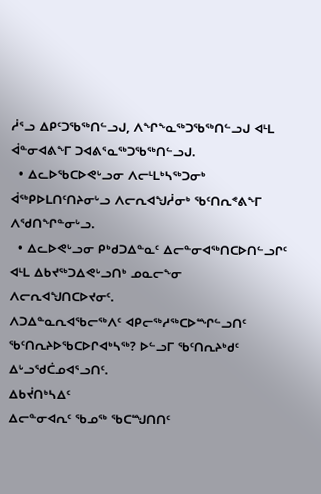ᓲᕐᓗ ᐃᑭᑦᑐᖃᖅᑎᓪᓗᒍ, ᐱᖏᖕᓇᖅᑐᖃᖅᑎᓪᓗᒍ ᐊᒻᒪ ᐋᓐᓂᐊᕕᖕᒥ ᑐᐊᕕᕐᓇᖅᑐᖃᖅᑎᓪᓗᒍ.
  • ᐃᓚᐅᖃᑕᐅᕙᒡᓗᓂ ᐱᓕᒻᒪᒃᓴᖅᑐᓂᒃ ᐋᖅᑭᐅᒪᑎᑦᑎᔨᓂᒡᓗ ᐱᓕᕆᐊᖑᓲᓂᒃ ᖃᑦᑎᕆᕝᕕᖕᒥ ᐱᖁᑎᖏᓐᓂᒡᓗ.
  • ᐃᓚᐅᕙᒡᓗᓂ ᑭᒃᑯᑐᐃᓐᓇᑦ ᐃᓕᓐᓂᐊᖅᑎᑕᐅᑎᓪᓗᒋᑦ ᐊᒻᒪ ᐃᑲᔪᖅᑐᐃᕙᒡᓗᑎᒃ ᓄᓇᓕᖕᓂ ᐱᓕᕆᐊᖑᑎᑕᐅᔪᓂᑦ.
ᐱᑐᐃᓐᓇᕆᐊᖃᓕᖅᐱᑦ ᐊᑭᓕᖅᓱᖅᑕᐅᙱᓪᓗᑎᑦ ᖃᑦᑎᕆᔨᐅᖃᑕᐅᒋᐊᒃᓴᖅ? ᐅᓪᓗᒥ ᖃᑦᑎᕆᔨᒃᑯᑦ ᐃᒡᓗᖁᑖᓄᐊᕐᓗᑎᑦ.
ᐃᑲᔫᑎᒃᓴᐃᑦ
ᐃᓕᓐᓂᐊᕆᑦ ᖃᓄᖅ ᖃᑕᙳᑎᑎᑦ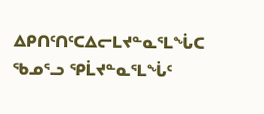ᐃᑭᑎᑦᑎᑦᑕᐃᓕᒪᔪᓐᓇᕐᒪᖔᑕ ᖃᓄᕐᓗ ᕿᒫᔪᓐᓇᕐᒪᖔᑦ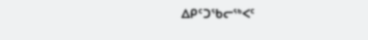ᐃᑭᑦᑐᖃᓕᖅᐸᑦ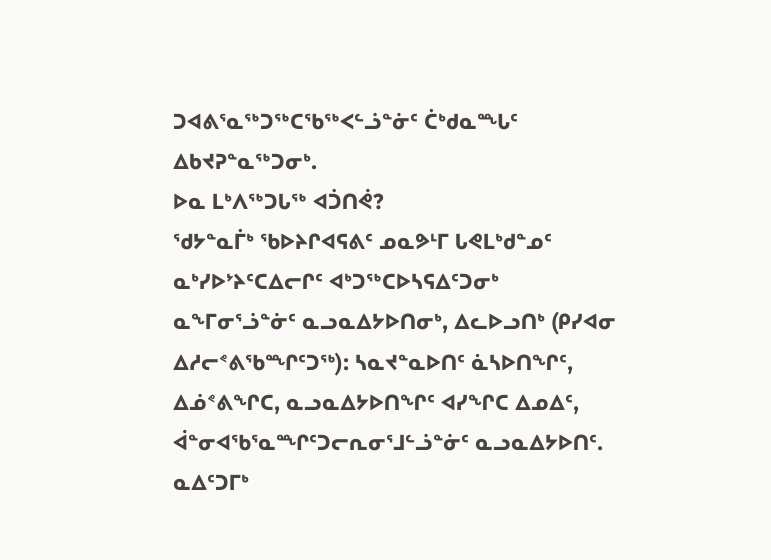ᑐᐊᕕᕐᓇᖅᑐᖅᑕᖃᖅᐸᓪᓘᓐᓃᑦ ᑖᒃᑯᓇᙵᑦ ᐃᑲᔪᕈᓐᓇᖅᑐᓂᒃ.
ᐅᓇ ᒪᒃᐱᖅᑐᒐᖅ ᐊᑑᑎᕚ?
ᖁᔭᓐᓇᒦᒃ ᖃᐅᔨᒋᐊᕋᕕᑦ ᓄᓇᕗᒻᒥ ᒐᕙᒪᒃᑯᓐᓄᑦ
ᓇᒃᓯᐅᔾᔨᑦᑕᐃᓕᒋᑦ ᐊᒃᑐᖅᑕᐅᓴᕋᐃᑦᑐᓂᒃ ᓇᖕᒥᓂᕐᓘᓐᓃᑦ ᓇᓗᓇᐃᔭᐅᑎᓂᒃ, ᐃᓚᐅᓗᑎᒃ (ᑭᓯᐊᓂ ᐃᓱᓕᕝᕕᖃᙱᑦᑐᖅ): ᓴᓇᔪᓐᓇᐅᑎᑦ ᓈᓴᐅᑎᖏᑦ, ᐃᓅᕝᕕᖏᑕ, ᓇᓗᓇᐃᔭᐅᑎᖏᑦ ᐊᓯᖏᑕ ᐃᓄᐃᑦ, ᐋᓐᓂᐊᖃᕐᓇᙱᑦᑐᓕᕆᓂᕐᒧᓪᓘᓐᓃᑦ ᓇᓗᓇᐃᔭᐅᑎᑦ. ᓇᐃᑦᑐᒥᒃ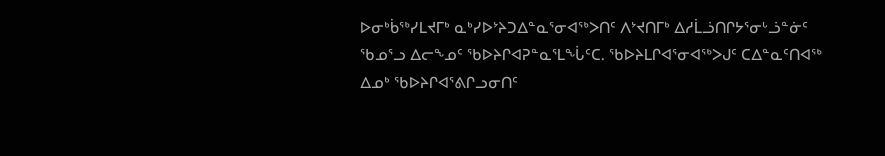ᐅᓂᒃᑳᖅᓯᒪᔪᒥᒃ ᓇᒃᓯᐅᔾᔨᑐᐃᓐᓇᕐᓂᐊᖅᐳᑎᑦ ᐱᔾᔪᑎᒥᒃ ᐃᓱᒫᓘᑎᒋᔭᕐᓂᒡᓘᓐᓃᑦ ᖃᓄᕐᓗ ᐃᓕᖕᓄᑦ ᖃᐅᔨᒋᐊᕈᓐᓇᕐᒪᖔᑦᑕ. ᖃᐅᔨᒪᒋᐊᕐᓂᐊᖅᐳᒍᑦ ᑕᐃᓐᓇᑦᑎᐊᖅ ᐃᓄᒃ ᖃᐅᔨᒋᐊᕐᕕᒋᓗᓂᑎᑦ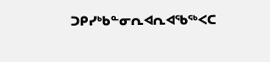ᑐᑭᓯᒃᑲᓐᓂᕆᐊᕆᐊᖃᖅᐸᑕ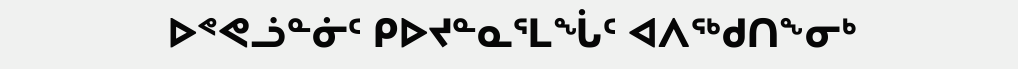ᐅᕝᕙᓘᓐᓃᑦ ᑭᐅᔪᓐᓇᕐᒪᖔᑦ ᐊᐱᖅᑯᑎᖕᓂᒃ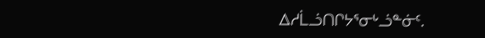ᐃᓱᒫᓘᑎᒋᔭᕐᓂᒡᓘᓐᓃᑦ.